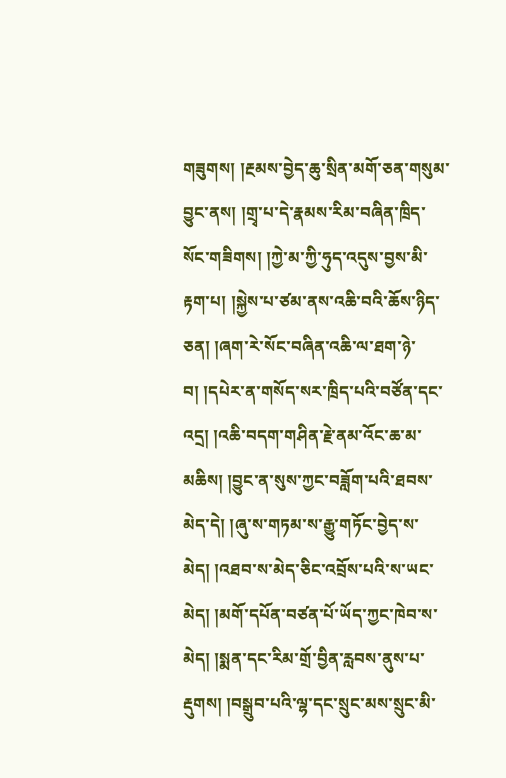གཟུགས། །རྔམས་བྱེད་ཆུ་སྲིན་མགོ་ཅན་གསུམ་བྱུང་ནས། །གྲྭ་པ་དེ་རྣམས་རིམ་བཞིན་ཁྲིད་སོང་གཟིགས། །ཀྱེ་མ་ཀྱི་ཧུད་འདུས་བྱས་མི་རྟག་པ། །སྐྱེས་པ་ཙམ་ནས་འཆི་བའི་ཆོས་ཉིད་ཅན། །ཞག་རེ་སོང་བཞིན་འཆི་ལ་ཐག་ཉེ་བ། །དཔེར་ན་གསོད་སར་ཁྲིད་པའི་བཙོན་དང་འདྲ། །འཆི་བདག་གཤིན་རྗེ་ནམ་འོང་ཆ་མ་མཆིས། །བྱུང་ན་སུས་ཀྱང་བཟློག་པའི་ཐབས་མེད་དེ། །ཞུ་ས་གཏམ་ས་རྒྱུ་གཏོང་བྱེད་ས་མེད། །འཐབ་ས་མེད་ཅིང་འབྲོས་པའི་ས་ཡང་མེད། །མགོ་དཔོན་བཙན་པོ་ཡོད་ཀྱང་ཁེབ་ས་མེད། །སྨན་དང་རིམ་གྲོ་བྱིན་རླབས་ནུས་པ་རྡུགས། །བསྒྲུབ་པའི་ལྷ་དང་སྲུང་མས་སྲུང་མི་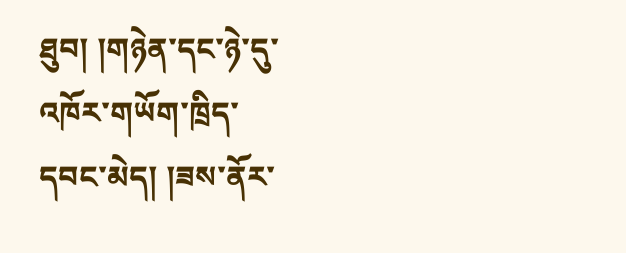ཐུབ། །གཉེན་དང་ཉེ་དུ་འཁོར་གཡོག་ཁྲིད་དབང་མེད། །ཟས་ནོར་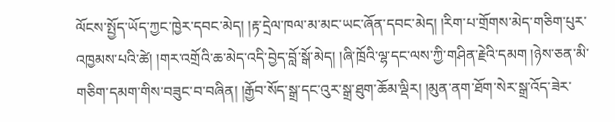ལོངས་སྤྱོད་ཡོད་ཀྱང་ཁྱེར་དབང་མེད། །རྟ་དྲེལ་ཁལ་མ་མང་ཡང་ཞོན་དབང་མེད། །རིག་པ་གྲོགས་མེད་གཅིག་པུར་འཁྱམས་པའི་ཚེ། །གར་འགྲོའི་ཆ་མེད་འདི་བྱེད་བློ་སྒོ་མེད། །ཞི་ཁྲོའི་ལྷ་དང་ལས་ཀྱི་གཤིན་རྗེའི་དམག །ཉེས་ཅན་མི་གཅིག་དམག་གིས་བཟུང་བ་བཞིན། །རྒྱོབ་སོད་སྒྲ་དང་འུར་སྒྲ་ཐུག་ཆོམ་ལྡིར། །མུན་ནག་ཐོག་སེར་སྒྲ་འོད་ཟེར་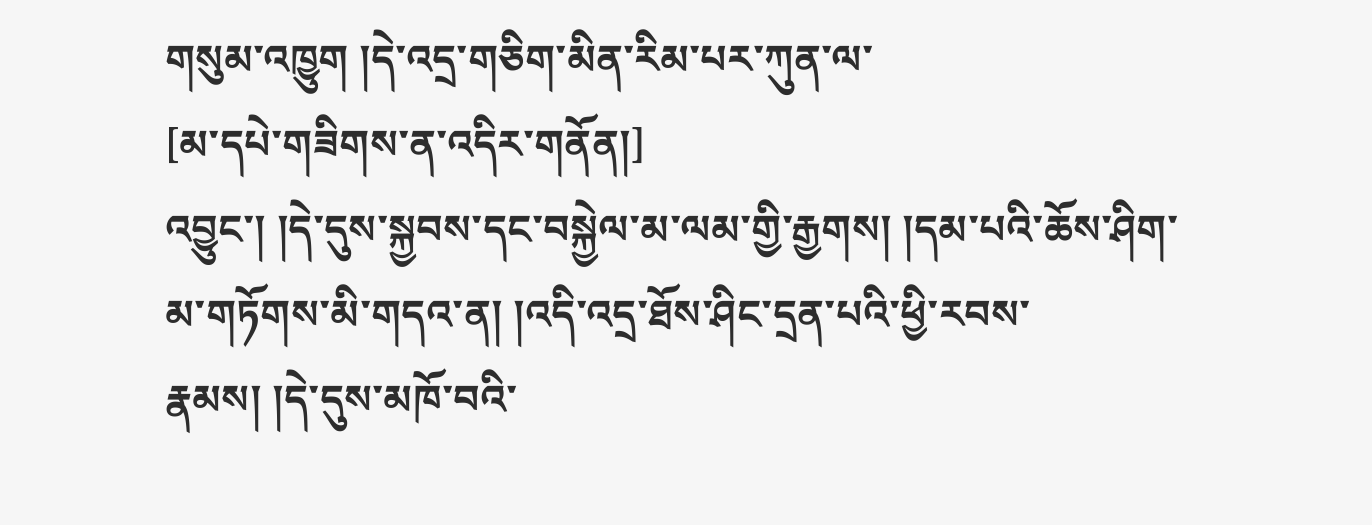གསུམ་འཁྱུག །དེ་འདྲ་གཅིག་མིན་རིམ་པར་ཀུན་ལ་
[མ་དཔེ་གཟིགས་ན་འདིར་གནོན།]
འབྱུང་། །དེ་དུས་སྐྱབས་དང་བསྐྱེལ་མ་ལམ་གྱི་རྒྱགས། །དམ་པའི་ཆོས་ཤིག་མ་གཏོགས་མི་གདའ་ན། །འདི་འདྲ་ཐོས་ཤིང་དྲན་པའི་ཕྱི་རབས་རྣམས། །དེ་དུས་མཁོ་བའི་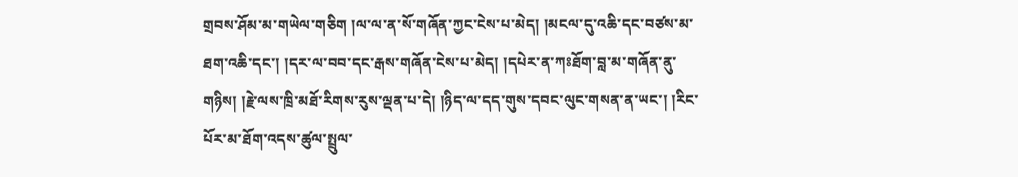གྲབས་ཤོམ་མ་གཡེལ་གཅིག །ལ་ལ་ན་སོ་གཞོན་ཀྱང་ངེས་པ་མེད། །མངལ་དུ་འཆི་དང་བཙས་མ་ཐག་འཆི་དང་། །དར་ལ་བབ་དང་རྒས་གཞོན་ངེས་པ་མེད། །དཔེར་ན་ཀཿཐོག་བླ་མ་གཞོན་ནུ་གཉིས། །རྗེ་ལས་ཁྲི་མཐོ་རིགས་རུས་ལྡན་པ་དེ། །ཉིད་ལ་དད་གུས་དབང་ལུང་གསན་ན་ཡང་། །རིང་པོར་མ་ཐོག་འདས་ཚུལ་སྤྲུལ་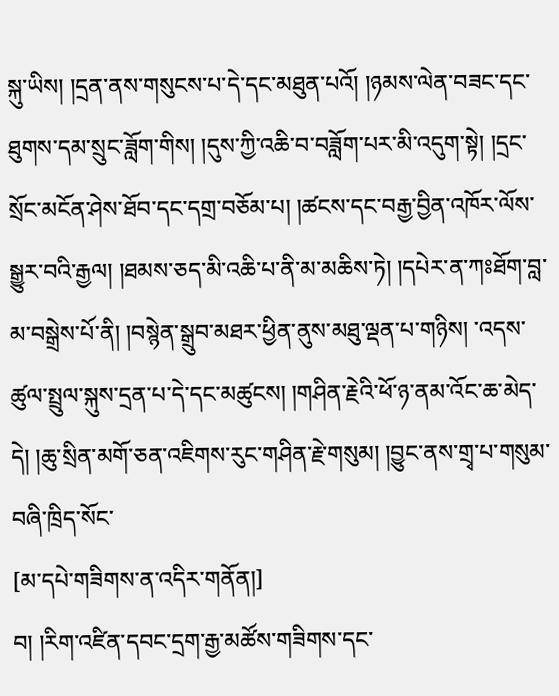སྐུ་ཡིས། །དྲན་ནས་གསུངས་པ་དེ་དང་མཐུན་པའོ། །ཉམས་ལེན་བཟང་དང་ཐུགས་དམ་སྲུང་ཟློག་གིས། །དུས་ཀྱི་འཆི་བ་བཟློག་པར་མི་འདུག་སྟེ། །དྲང་སྲོང་མངོན་ཤེས་ཐོབ་དང་དགྲ་བཅོམ་པ། །ཚངས་དང་བརྒྱ་བྱིན་འཁོར་ལོས་སྒྱུར་བའི་རྒྱལ། །ཐམས་ཅད་མི་འཆི་པ་ནི་མ་མཆིས་ཏེ། །དཔེར་ན་ཀཿཐོག་བླ་མ་བསྒྲེས་པོ་ནི། །བསྙེན་སྒྲུབ་མཐར་ཕྱིན་ནུས་མཐུ་ལྡན་པ་གཉིས། ་འདས་ཚུལ་སྤྲུལ་སྐུས་དྲན་པ་དེ་དང་མཚུངས། །གཤིན་རྗེའི་ཕོ་ཉ་ནམ་འོང་ཆ་མེད་དེ། །ཆུ་སྲིན་མགོ་ཅན་འཇིགས་རུང་གཤིན་རྗེ་གསུམ། །བྱུང་ནས་གྲྭ་པ་གསུམ་བཞི་ཁྲིད་སོང་
[མ་དཔེ་གཟིགས་ན་འདིར་གནོན།]
བ། །རིག་འཛིན་དབང་དྲག་རྒྱ་མཚོས་གཟིགས་དང་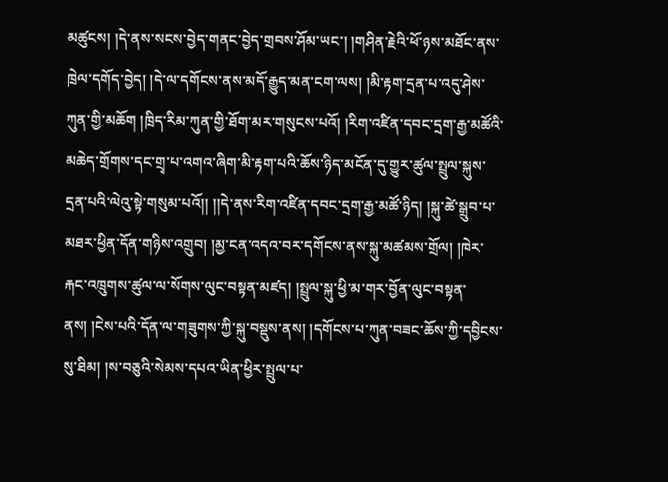མཚུངས། །དེ་ནས་སངས་བྱེད་གནང་བྱེད་གྲབས་ཤོམ་ཡང་། །གཤིན་རྗེའི་ཕོ་ཉས་མཐོང་ནས་ཁྲེལ་དགོད་བྱེད། །དེ་ལ་དགོངས་ནས་མདོ་རྒྱུད་མན་ངག་ལས། །མི་རྟག་དྲན་པ་འདུ་ཤེས་ཀུན་གྱི་མཆོག །ཁྲིད་རིམ་ཀུན་གྱི་ཐོག་མར་གསུངས་པའོ། །རིག་འཛིན་དབང་དྲག་རྒྱ་མཚོའི་མཆེད་གྲོགས་དང་གྲྭ་པ་འགའ་ཞིག་མི་རྟག་པའི་ཆོས་ཉིད་མངོན་དུ་གྱུར་ཚུལ་སྤྲུལ་སྐུས་དྲན་པའི་ལེའུ་སྟེ་གསུམ་པའོ།། །།དེ་ནས་རིག་འཛིན་དབང་དྲག་རྒྱ་མཚོ་ཉིད། །སྐུ་ཚེ་སྒྲུབ་པ་མཐར་ཕྱིན་དོན་གཉིས་འགྲུབ། །མྱ་ངན་འདའ་བར་དགོངས་ནས་སྐུ་མཚམས་གྲོལ། །ཁེར་རྐང་འཁྲུགས་ཚུལ་ལ་སོགས་ལུང་བསྟན་མཛད། །སྤྲུལ་སྐུ་ཕྱི་མ་གར་བྱོན་ལུང་བསྟན་ནས། །ངེས་པའི་དོན་ལ་གཟུགས་ཀྱི་སྐུ་བསྡུས་ནས། །དགོངས་པ་ཀུན་བཟང་ཆོས་ཀྱི་དབྱིངས་སུ་ཐིམ། །ས་བཅུའི་སེམས་དཔའ་ཡིན་ཕྱིར་སྤྲུལ་པ་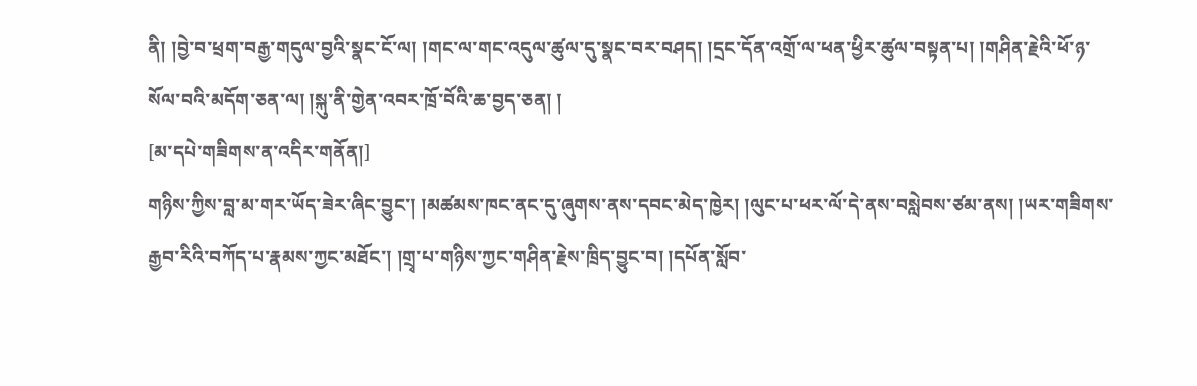ནི། །བྱེ་བ་ཕྲག་བརྒྱ་གདུལ་བྱའི་སྣང་ངོ་ལ། །གང་ལ་གང་འདུལ་ཚུལ་དུ་སྣང་བར་བཤད། །དྲང་དོན་འགྲོ་ལ་ཕན་ཕྱིར་ཚུལ་བསྟན་པ། །གཤིན་རྗེའི་ཕོ་ཉ་སོལ་བའི་མདོག་ཅན་ལ། །སྐུ་ནི་གྱེན་འབར་ཁྲོ་བོའི་ཆ་བྱད་ཅན། །
[མ་དཔེ་གཟིགས་ན་འདིར་གནོན།]
གཉིས་ཀྱིས་བླ་མ་གར་ཡོད་ཟེར་ཞིང་བྱུང་། །མཚམས་ཁང་ནང་དུ་ཞུགས་ནས་དབང་མེད་ཁྱེར། །ལུང་པ་ཕར་ལོ་དེ་ནས་བསླེབས་ཙམ་ནས། །ཡར་གཟིགས་རྒྱབ་རིའི་བཀོད་པ་རྣམས་ཀྱང་མཐོང་། །གྲྭ་པ་གཉིས་ཀྱང་གཤིན་རྗེས་ཁྲིད་བྱུང་བ། །དཔོན་སློབ་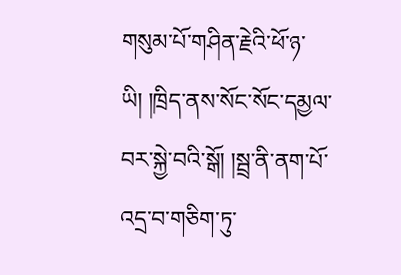གསུམ་པོ་གཤིན་རྗེའི་ཕོ་ཉ་ཡི། །ཁྲིད་ནས་སོང་སོང་དམྱལ་བར་སྐྱེ་བའི་སྒོ། །སྦྲ་ནི་ནག་པོ་འདྲ་བ་གཅིག་ཏུ་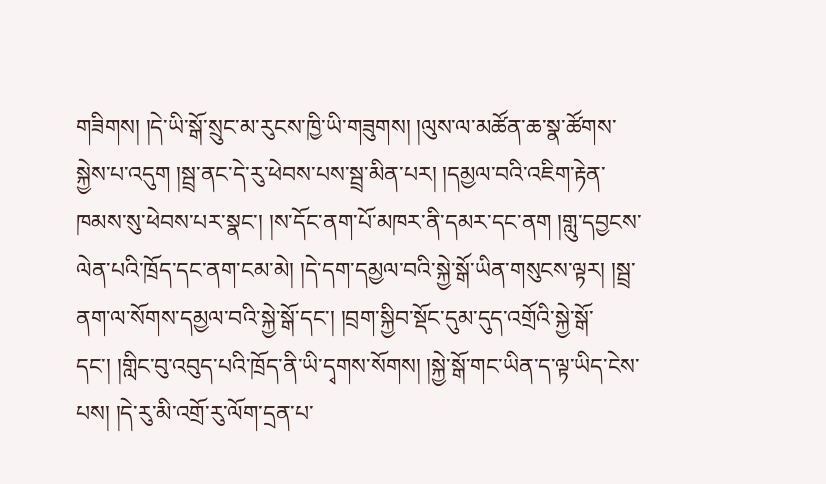གཟིགས། །དེ་ཡི་སྒོ་སྲུང་མ་རུངས་ཁྱི་ཡི་གཟུགས། །ལུས་ལ་མཚོན་ཆ་སྣ་ཚོགས་སྐྱེས་པ་འདུག །སྦྲ་ནང་དེ་རུ་ཕེབས་པས་སྦྲ་མིན་པར། །དམྱལ་བའི་འཇིག་རྟེན་ཁམས་སུ་ཕེབས་པར་སྣང་། །ས་དོང་ནག་པོ་མཁར་ནི་དམར་དང་ནག །གླུ་དབྱངས་ལེན་པའི་ཁྲོད་དང་ནག་ངམ་མེ། །དེ་དག་དམྱལ་བའི་སྐྱེ་སྒོ་ཡིན་གསུངས་ལྟར། །སྦྲ་ནག་ལ་སོགས་དམྱལ་བའི་སྐྱེ་སྒོ་དང་། །བྲག་སྐྱིབ་སྡོང་དུམ་དུད་འགྲོའི་སྐྱེ་སྒོ་དང་། །གླིང་བུ་འབུད་པའི་ཁྲོད་ནི་ཡི་དྭགས་སོགས། །སྐྱེ་སྒོ་གང་ཡིན་ད་ལྟ་ཡིད་ངེས་པས། །དེ་རུ་མི་འགྲོ་རུ་ལོག་དྲན་པ་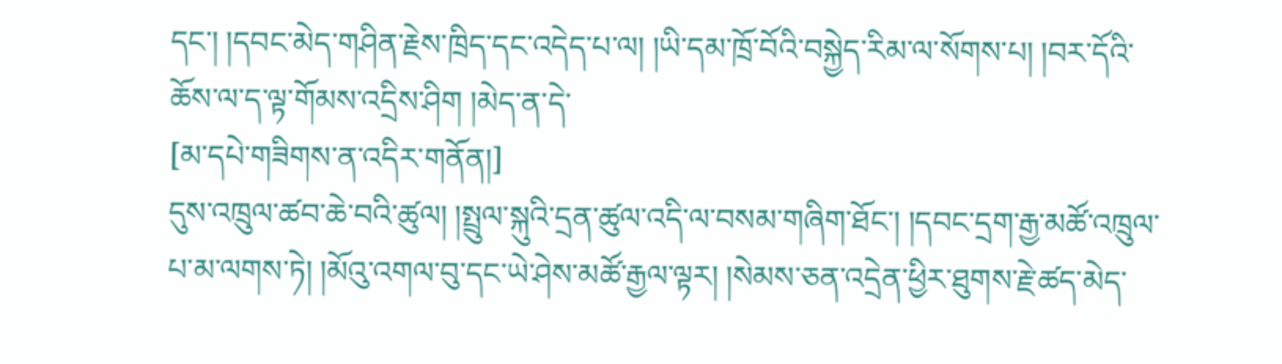དང་། །དབང་མེད་གཤིན་རྗེས་ཁྲིད་དང་འདེད་པ་ལ། །ཡི་དམ་ཁྲོ་བོའི་བསྐྱེད་རིམ་ལ་སོགས་པ། །བར་དོའི་ཆོས་ལ་ད་ལྟ་གོམས་འདྲིས་ཤིག །མེད་ན་དེ་
[མ་དཔེ་གཟིགས་ན་འདིར་གནོན།]
དུས་འཁྲུལ་ཚབ་ཆེ་བའི་ཚུལ། །སྤྲུལ་སྐུའི་དྲན་ཚུལ་འདི་ལ་བསམ་གཞིག་ཐོང་། །དབང་དྲག་རྒྱ་མཚོ་འཁྲུལ་པ་མ་ལགས་ཏེ། །མོའུ་འགལ་བུ་དང་ཡེ་ཤེས་མཚོ་རྒྱལ་ལྟར། །སེམས་ཅན་འདྲེན་ཕྱིར་ཐུགས་རྗེ་ཚད་མེད་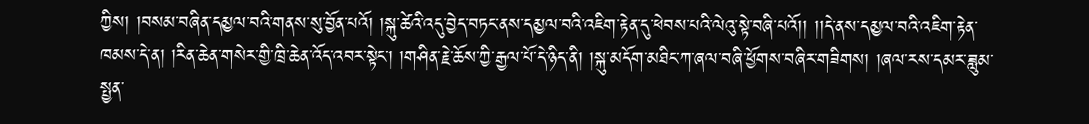ཀྱིས། །བསམ་བཞིན་དམྱལ་བའི་གནས་སུ་བྱོན་པའོ། །སྐུ་ཚེའི་འདུ་བྱེད་བཏང་ནས་དམྱལ་བའི་འཇིག་རྟེན་དུ་ཕེབས་པའི་ལེའུ་སྟེ་བཞི་པའོ།། །།དེ་ནས་དམྱལ་བའི་འཇིག་རྟེན་ཁམས་དེ་ན། །རིན་ཆེན་གསེར་གྱི་ཁྲི་ཆེན་འོད་འབར་སྟེང་། །གཤིན་རྗེ་ཆོས་ཀྱི་རྒྱལ་པོ་དེ་ཉིད་ནི། །སྐུ་མདོག་མཐིང་ཀ་ཞལ་བཞི་ཕྱོགས་བཞིར་གཟིགས། །ཞལ་རས་དམར་ཟླུམ་སྤྱན་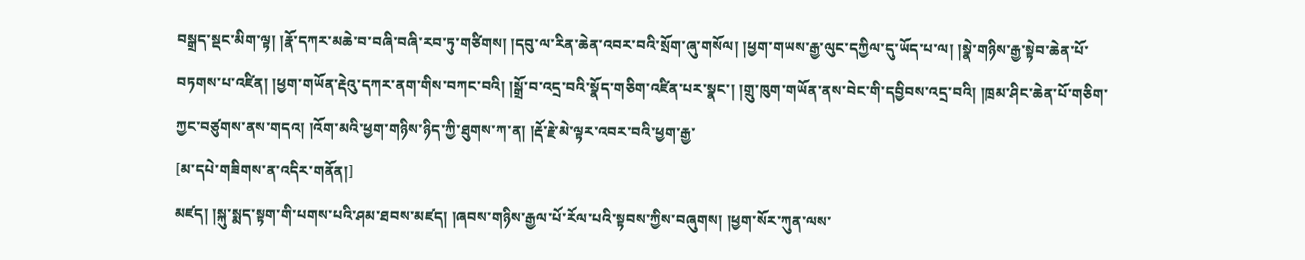བསྒྲད་སྡང་མིག་ལྟ། །རྣོ་དཀར་མཆེ་བ་བཞི་བཞི་རབ་ཏུ་གཙིགས། །དབུ་ལ་རིན་ཆེན་འབར་བའི་སྲོག་ཞུ་གསོལ། །ཕྱག་གཡས་རྒྱ་ལུང་དཀྱིལ་དུ་ཡོད་པ་ལ། །སྣེ་གཉིས་རྒྱ་སྟེབ་ཆེན་པོ་བཏགས་པ་འཛིན། །ཕྱག་གཡོན་རྡེའུ་དཀར་ནག་གིས་བཀང་བའི། །སྒྲོ་བ་འདྲ་བའི་སྣོད་གཅིག་འཛིན་པར་སྣང་། །གྲུ་ཁུག་གཡོན་ནས་བེང་གི་དབྱིབས་འདྲ་བའི། །ཁྲམ་ཤིང་ཆེན་པོ་གཅིག་ཀྱང་བཙུགས་ནས་གདའ། །འོག་མའི་ཕྱག་གཉིས་ཉིད་ཀྱི་ཐུགས་ཀ་ན། །རྡོ་རྗེ་མེ་ལྟར་འབར་བའི་ཕྱག་རྒྱ་
[མ་དཔེ་གཟིགས་ན་འདིར་གནོན།]
མཛད། །སྐུ་སྨད་སྟག་གི་པགས་པའི་ཤམ་ཐབས་མཛད། །ཞབས་གཉིས་རྒྱལ་པོ་རོལ་པའི་སྟབས་ཀྱིས་བཞུགས། །ཕྱག་སོར་ཀུན་ལས་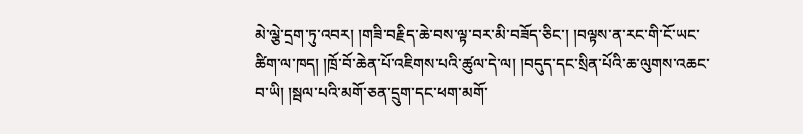མེ་ལྕེ་དྲག་ཏུ་འབར། །གཟི་བརྗིད་ཆེ་བས་ལྟ་བར་མི་བཟོད་ཅིང་། །བལྟས་ན་རང་གི་ངོ་ཡང་ཚིག་ལ་ཁད། །ཁྲོ་བོ་ཆེན་པོ་འཇིགས་པའི་ཚུལ་དེ་ལ། །བདུད་དང་སྲིན་པོའི་ཆ་ལུགས་འཆང་བ་ཡི། །སྦལ་པའི་མགོ་ཅན་དྲུག་དང་ཕག་མགོ་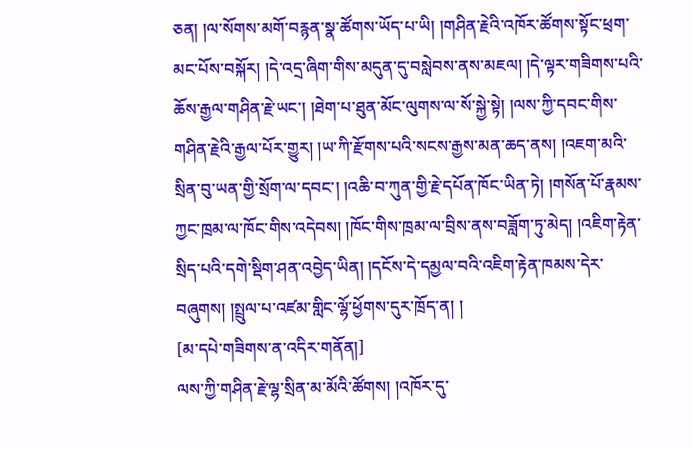ཅན། །ལ་སོགས་མགོ་བརྙན་སྣ་ཚོགས་ཡོད་པ་ཡི། །གཤིན་རྗེའི་འཁོར་ཚོགས་སྟོང་ཕྲག་མང་པོས་བསྐོར། །དེ་འདྲ་ཞིག་གིས་མདུན་དུ་བསླེབས་ནས་མཇལ། །དེ་ལྟར་གཟིགས་པའི་ཆོས་རྒྱལ་གཤིན་རྗེ་ཡང་། །ཐེག་པ་ཐུན་མོང་ལུགས་ལ་སོ་སྐྱེ་སྟེ། །ལས་ཀྱི་དབང་གིས་གཤིན་རྗེའི་རྒྱལ་པོར་གྱུར། །ཡ་ཀི་རྫོགས་པའི་སངས་རྒྱས་མན་ཆད་ནས། །འཇག་མའི་སྲིན་བུ་ཡན་གྱི་སྲོག་ལ་དབང་། །འཆི་བ་ཀུན་གྱི་རྗེ་དཔོན་ཁོང་ཡིན་ཏེ། །གསོན་པོ་རྣམས་ཀྱང་ཁྲམ་ལ་ཁོང་གིས་འདེབས། །ཁོང་གིས་ཁྲམ་ལ་བྲིས་ནས་བཟློག་ཏུ་མེད། །འཇིག་རྟེན་སྲིད་པའི་དགེ་སྡིག་ཤན་འབྱེད་ཡིན། །དངོས་དེ་དམྱལ་བའི་འཇིག་རྟེན་ཁམས་དེར་བཞུགས། །སྤྲུལ་པ་འཛམ་གླིང་ལྷོ་ཕྱོགས་དུར་ཁྲོད་ན། །
[མ་དཔེ་གཟིགས་ན་འདིར་གནོན།]
ལས་ཀྱི་གཤིན་རྗེ་ལྷ་སྲིན་མ་མོའི་ཚོགས། །འཁོར་དུ་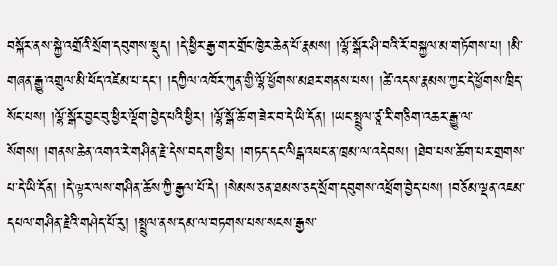བསྐོར་ནས་སྐྱེ་འགྲོའི་སྲོག་དབུགས་སྡུད། །དེ་ཕྱིར་རྒྱ་གར་གྲོང་ཁྱེར་ཆེན་པོ་རྣམས། །ལྷོ་སྒོར་ཤི་བའི་རོ་བསྐྱལ་མ་གཏོགས་པ། །མི་གཞན་རྒྱུ་འགྲུལ་མི་ཕོད་འཛེམ་པ་དང་། །དཀྱིལ་འཁོར་ཀུན་གྱི་ལྷོ་ཕྱོགས་མཐར་གནས་པས། །ཚེ་འདས་རྣམས་ཀྱང་དེ་ཕྱོགས་ཁྲིད་སོང་པས། །ལྷོ་སྒོར་བྱང་བུ་ཕྱིར་ལྡོག་བྱེད་པའི་ཕྱིར། །ལྷོ་སྒོ་ཆོ་ག་ཟེར་བ་དེ་ཡི་དོན། །ཡང་སྤྲུལ་ཙཱ་རི་གཅིག་འཆར་རྒྱུ་ལ་སོགས། །གནས་ཆེན་འགའ་རེ་གཤིན་རྗེ་དེས་བདག་ཕྱིར། །གཏད་དང་ལིངྒ་འཕང་ན་ཁྲམ་ལ་འདེབས། །ཐེབ་པས་ཆོག་པར་གྲགས་པ་དེ་ཡི་དོན། །དེ་ལྟར་ལས་གཤིན་ཆོས་ཀྱི་རྒྱལ་པོ་དེ། །སེམས་ཅན་ཐམས་ཅད་སྲོག་དབུགས་འཕྲོག་བྱེད་པས། །བཅོམ་ལྡན་འཇམ་དཔལ་གཤིན་རྗེའི་གཤེད་པོ་རུ། །སྤྲུལ་ནས་དམ་ལ་བཏགས་པས་སངས་རྒྱས་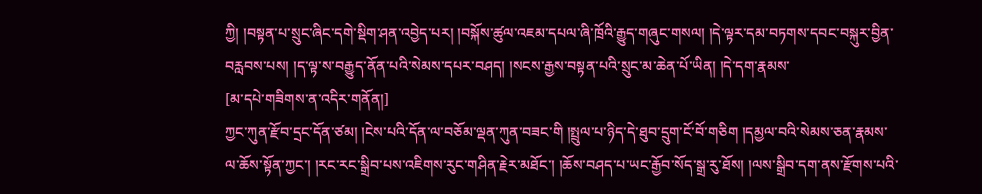ཀྱི། །བསྟན་པ་སྲུང་ཞིང་དགེ་སྡིག་ཤན་འབྱེད་པར། །བསྐོས་ཚུལ་འཇམ་དཔལ་ཞི་ཁྲོའི་རྒྱུད་གཞུང་གསལ། །དེ་ལྟར་དམ་བཏགས་དབང་བསྐུར་བྱིན་བརླབས་པས། །ད་ལྟ་ས་བརྒྱུད་ནོན་པའི་སེམས་དཔར་བཤད། །སངས་རྒྱས་བསྟན་པའི་སྲུང་མ་ཆེན་པོ་ཡིན། །དེ་དག་རྣམས་
[མ་དཔེ་གཟིགས་ན་འདིར་གནོན།]
ཀྱང་ཀུན་རྫོབ་དྲང་དོན་ཙམ། །ངེས་པའི་དོན་ལ་བཅོམ་ལྡན་ཀུན་བཟང་གི །སྤྲུལ་པ་ཉིད་དེ་ཐུབ་དྲུག་ངོ་བོ་གཅིག །དམྱལ་བའི་སེམས་ཅན་རྣམས་ལ་ཆོས་སྟོན་ཀྱང་། །རང་རང་སྒྲིབ་པས་འཇིགས་རུང་གཤིན་རྗེར་མཐོང་། །ཆོས་བཤད་པ་ཡང་རྒྱོབ་སོད་སྒྲ་རུ་ཐོས། །ལས་སྒྲིབ་དག་ནས་རྫོགས་པའི་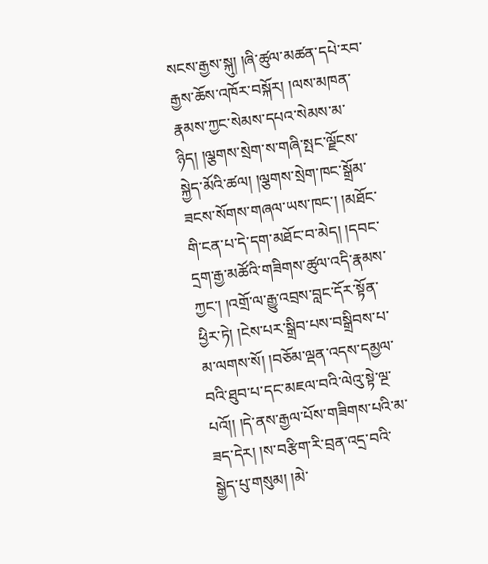སངས་རྒྱས་སྐུ། །ཞི་ཚུལ་མཚན་དཔེ་རབ་རྒྱས་ཆོས་འཁོར་བསྐོར། །ལས་མཁན་རྣམས་ཀྱང་སེམས་དཔའ་སེམས་མ་ཉིད། །ལྕགས་སྲེག་ས་གཞི་སྤང་ལྗོངས་སྐྱེད་མོའི་ཚལ། །ལྕགས་སྲེག་ཁང་སྒྲོམ་ཟངས་སོགས་གཞལ་ཡས་ཁང་། །མཐོང་གི་ངན་པ་དེ་དག་མཐོང་བ་མེད། །དབང་དྲག་རྒྱ་མཚོའི་གཟིགས་ཚུལ་འདི་རྣམས་ཀྱང་། །འགྲོ་ལ་རྒྱུ་འབྲས་བླང་དོར་སྟོན་ཕྱིར་ཏེ། །ངེས་པར་སྒྲིབ་པས་བསྒྲིབས་པ་མ་ལགས་སོ། །བཅོམ་ལྡན་འདས་དམྱལ་བའི་ཐུབ་པ་དང་མཇལ་བའི་ལེའུ་སྟེ་ལྔ་པའོ།། །དེ་ནས་རྒྱལ་པོས་གཟིགས་པའི་མ་ཟད་དེར། །ས་བརྩིག་རི་བྲན་འདྲ་བའི་སྒྱེད་པུ་གསུམ། །མེ་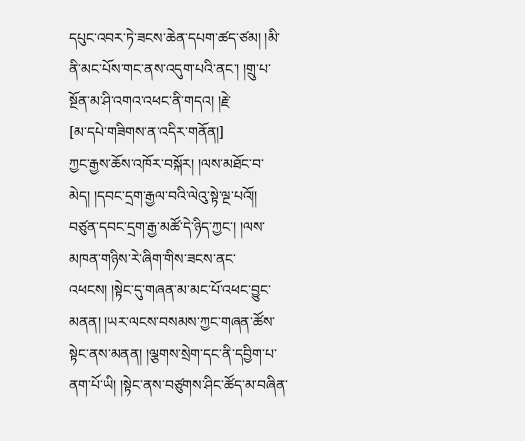དཔུང་འབར་ཏེ་ཟངས་ཆེན་དཔག་ཚད་ཙམ། །མི་ནི་མང་པོས་གང་ནས་འདུག་པའི་ནང་། །གྲུ་པ་སྔོན་མ་ཤི་འགའ་འཕང་ནི་གདའ། །རྗེ་
[མ་དཔེ་གཟིགས་ན་འདིར་གནོན།]
ཀྱང་རྒྱས་ཆོས་འཁོར་བསྐོར། །ལས་མཐོང་བ་མེད། །དབང་དྲག་རྒྱལ་བའི་ལེའུ་སྟེ་ལྔ་པའོ།། བཙུན་དབང་དྲག་རྒྱ་མཚོ་དེ་ཉིད་ཀྱང་། །ལས་མཁན་གཉིས་རེ་ཞིག་གིས་ཟངས་ནང་འཕངས། །སྟེང་དུ་གཞན་མ་མང་པོ་འཕང་བྱུང་མནན། །ཡར་ལངས་བསམས་ཀྱང་གཞན་ཚོས་སྟེང་ནས་མནན། །ལྕགས་སྲེག་དང་ནི་དབྱིག་པ་ནག་པོ་ཡི། །སྟེང་ནས་བཙུགས་ཤིང་ཚོད་མ་བཞིན་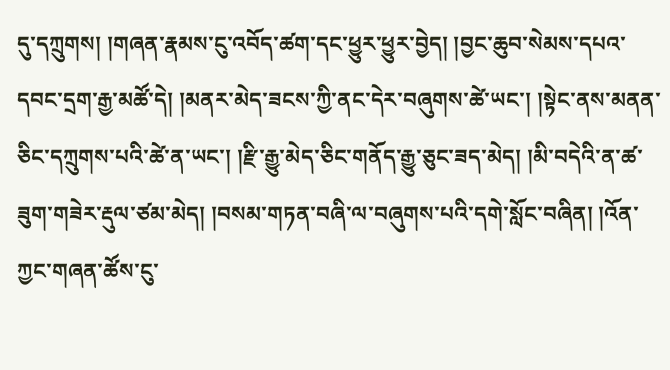དུ་དཀྲུགས། །གཞན་རྣམས་ངུ་འབོད་ཚག་དང་ཕྱུར་ཕྱུར་བྱེད། །བྱང་ཆུབ་སེམས་དཔའ་དབང་དྲག་རྒྱ་མཚོ་དེ། །མནར་མེད་ཟངས་ཀྱི་ནང་དེར་བཞུགས་ཚེ་ཡང་། །སྟེང་ནས་མནན་ཅིང་དཀྲུགས་པའི་ཚེ་ན་ཡང་། །རྫི་རྒྱུ་མེད་ཅིང་གནོད་རྒྱུ་ཅུང་ཟད་མེད། །མི་བདེའི་ན་ཚ་ཟུག་གཟེར་རྡུལ་ཙམ་མེད། །བསམ་གཏན་བཞི་ལ་བཞུགས་པའི་དགེ་སློང་བཞིན། །འོན་ཀྱང་གཞན་ཚོས་ངུ་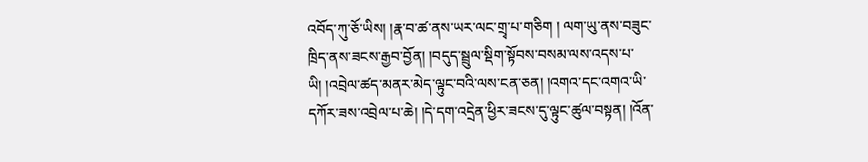འབོད་ཀུ་ཅོ་ཡིས། །རྣ་བ་ཚ་ནས་ཡར་ལང་གྲྭ་པ་གཅིག ། ལག་ཡུ་ནས་བཟུང་ཁྲིད་ནས་ཟངས་རྒྱབ་བྱོན། །བདུད་སྦྲུལ་སྡིག་སྟོབས་བསམ་ལས་འདས་པ་ཡི། །འབྲེལ་ཚད་མནར་མེད་ལྟུང་བའི་ལས་ངན་ཅན། །འགའ་དང་འགའ་ཡི་དཀོར་ཟས་འབྲེལ་པ་ཆེ། །དེ་དག་འདྲེན་ཕྱིར་ཟངས་དུ་ལྟུང་ཚུལ་བསྟན། །འོན་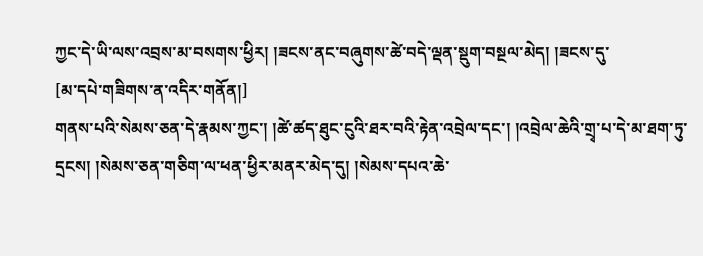ཀྱང་དེ་ཡི་ལས་འབྲས་མ་བསགས་ཕྱིར། །ཟངས་ནང་བཞུགས་ཚེ་བདེ་ལྡན་སྡུག་བསྔལ་མེད། །ཟངས་དུ་
[མ་དཔེ་གཟིགས་ན་འདིར་གནོན།]
གནས་པའི་སེམས་ཅན་དེ་རྣམས་ཀྱང་། །ཚེ་ཚད་ཐུང་ངུའི་ཐར་བའི་རྟེན་འབྲེལ་དང་། །འབྲེལ་ཆེའི་གྲྭ་པ་དེ་མ་ཐག་ཏུ་དྲངས། །སེམས་ཅན་གཅིག་ལ་ཕན་ཕྱིར་མནར་མེད་དུ། །སེམས་དཔའ་ཆེ་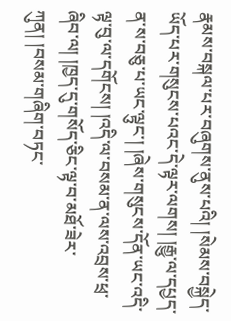རྣམས་བསྐལ་པར་བཞུགས་ནུས་པའི། །སེམས་བསྐྱེད་ཡོད་པར་གསུངས་པའང་དེ་ལྟར་ལགས། །རྒྱུ་ལ་དཔྱད་ན་ས་བཅུ་པ་ཡང་ལྟུང་། །ཞེས་གསུངས་དོན་ཡང་འདི་ལྟ་བུ་ལ་དགོངས། །འདི་ལ་བསམ་ན་ལས་འབྲས་ཕྲ་ཞིབ་ལ། །ཁྱད་དུ་གསོད་ཅིང་ལྟ་བ་མཐོ་ཟེར་ཀུན། །བསམ་གཞིག་བཏང་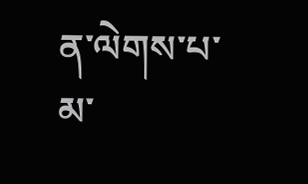ན་ལེགས་པ་མ་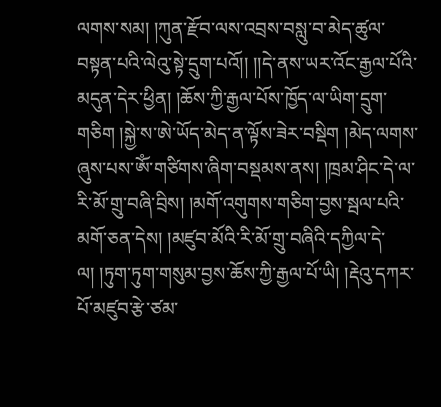ལགས་སམ། །ཀུན་རྫོབ་ལས་འབྲས་བསླུ་བ་མེད་ཚུལ་བསྟན་པའི་ལེའུ་སྟེ་དྲུག་པའོ།། །།དེ་ནས་ཡར་འོང་རྒྱལ་པོའི་མདུན་དེར་ཕྱིན། །ཆོས་ཀྱི་རྒྱལ་པོས་ཁྱོད་ལ་ཡིག་དྲུག་གཅིག །སྐྱེ་ས་ཨེ་ཡོད་མེད་ན་ལྟོས་ཟེར་བསྡིག །མེད་ལགས་ཞུས་པས་ཨོཾ་གཙིགས་ཞིག་བསྡམས་ནས། །ཁྲམ་ཤིང་དེ་ལ་རི་མོ་གྲུ་བཞི་བྲིས། །མགོ་འགུགས་གཅིག་བྱས་སྦལ་པའི་མགོ་ཅན་དེས། །མཛུབ་མོའི་རི་མོ་གྲུ་བཞིའི་དཀྱིལ་དེ་ལ། །ཏུག་ཏུག་གསུམ་བྱས་ཆོས་ཀྱི་རྒྱལ་པོ་ཡི། །རྡེའུ་དཀར་པོ་མཛུབ་རྩེ་ཙམ་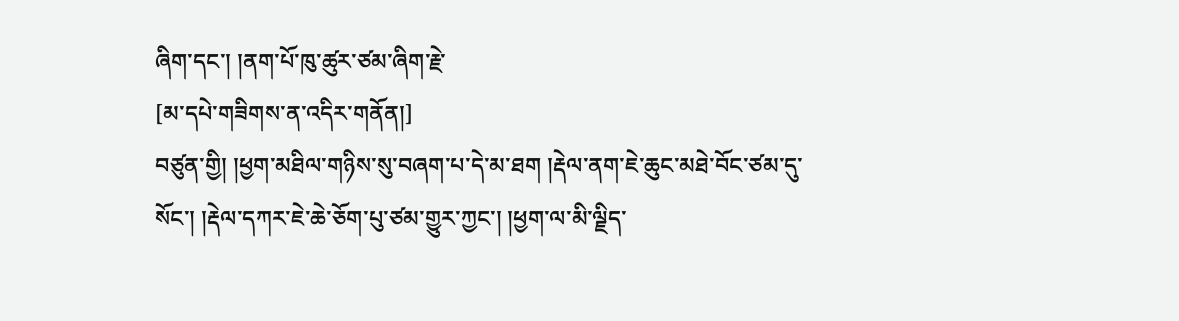ཞིག་དང་། །ནག་པོ་ཁུ་ཚུར་ཙམ་ཞིག་རྗེ་
[མ་དཔེ་གཟིགས་ན་འདིར་གནོན།]
བཙུན་གྱི། །ཕྱག་མཐིལ་གཉིས་སུ་བཞག་པ་དེ་མ་ཐག །རྡེལ་ནག་ཇེ་ཆུང་མཐེ་བོང་ཙམ་དུ་སོང་། །རྡེལ་དཀར་ཇེ་ཆེ་ཅོག་པུ་ཙམ་གྱུར་ཀྱང་། །ཕྱག་ལ་མི་ལྗིད་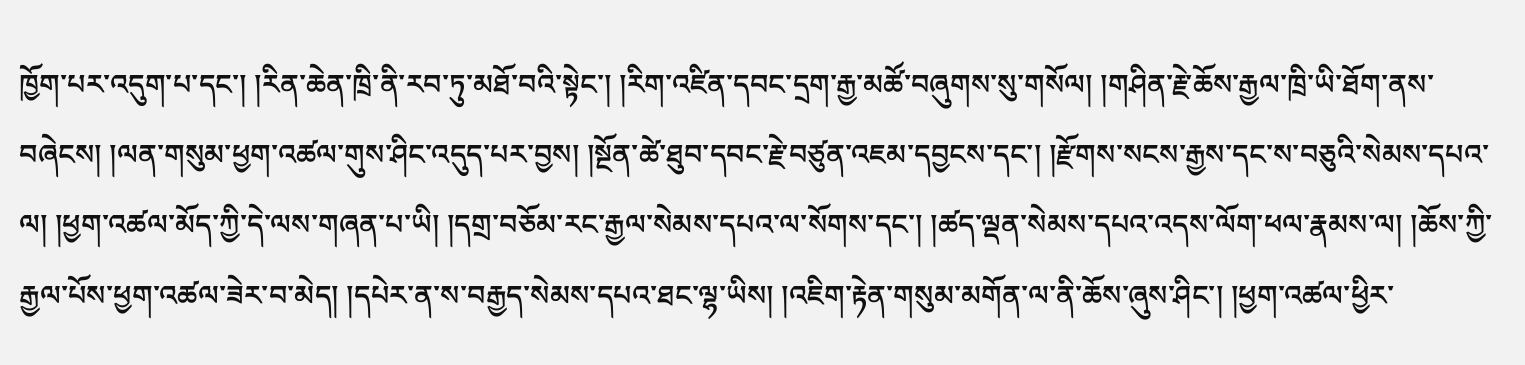ཁྱོག་པར་འདུག་པ་དང་། །རིན་ཆེན་ཁྲི་ནི་རབ་ཏུ་མཐོ་བའི་སྟེང་། །རིག་འཛིན་དབང་དྲག་རྒྱ་མཚོ་བཞུགས་སུ་གསོལ། །གཤིན་རྗེ་ཆོས་རྒྱལ་ཁྲི་ཡི་ཐོག་ནས་བཞེངས། །ལན་གསུམ་ཕྱག་འཚལ་གུས་ཤིང་འདུད་པར་བྱས། །སྔོན་ཚེ་ཐུབ་དབང་རྗེ་བཙུན་འཇམ་དབྱངས་དང་། །རྫོགས་སངས་རྒྱས་དང་ས་བཅུའི་སེམས་དཔའ་ལ། །ཕྱག་འཚལ་མོད་ཀྱི་དེ་ལས་གཞན་པ་ཡི། །དགྲ་བཅོམ་རང་རྒྱལ་སེམས་དཔའ་ལ་སོགས་དང་། །ཚད་ལྡན་སེམས་དཔའ་འདས་ལོག་ཕལ་རྣམས་ལ། །ཆོས་ཀྱི་རྒྱལ་པོས་ཕྱག་འཚལ་ཟེར་བ་མེད། །དཔེར་ན་ས་བརྒྱད་སེམས་དཔའ་ཐང་ལྷ་ཡིས། །འཇིག་རྟེན་གསུམ་མགོན་ལ་ནི་ཆོས་ཞུས་ཤིང་། །ཕྱག་འཚལ་ཕྱིར་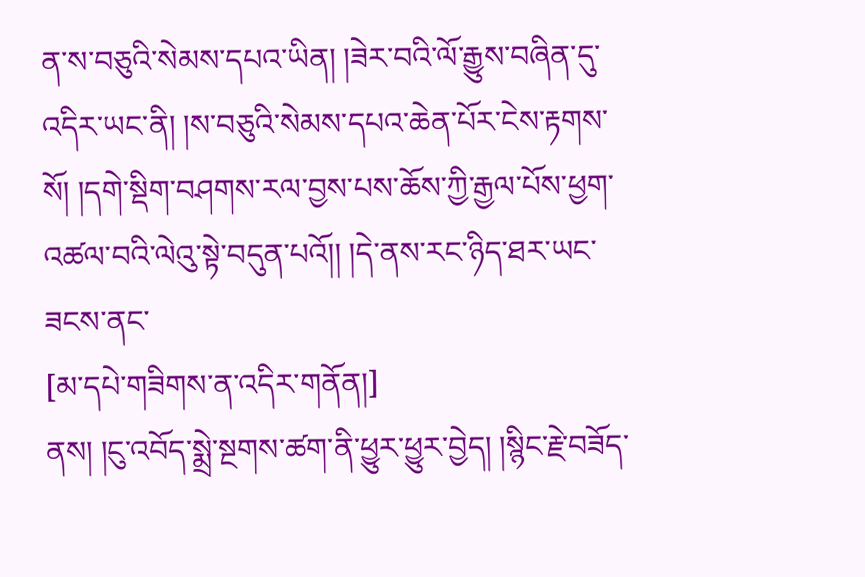ན་ས་བཅུའི་སེམས་དཔའ་ཡིན། །ཟེར་བའི་ལོ་རྒྱུས་བཞིན་དུ་འདིར་ཡང་ནི། །ས་བཅུའི་སེམས་དཔའ་ཆེན་པོར་ངེས་རྟགས་སོ། །དགེ་སྡིག་བཤགས་རལ་བྱས་པས་ཆོས་ཀྱི་རྒྱལ་པོས་ཕྱག་འཚལ་བའི་ལེའུ་སྟེ་བདུན་པའོ།། །དེ་ནས་རང་ཉིད་ཐར་ཡང་ཟངས་ནང་
[མ་དཔེ་གཟིགས་ན་འདིར་གནོན།]
ནས། །ངུ་འབོད་སྨྲེ་སྔགས་ཚག་ནི་ཕྱུར་ཕྱུར་བྱེད། །སྙིང་རྗེ་བཟོད་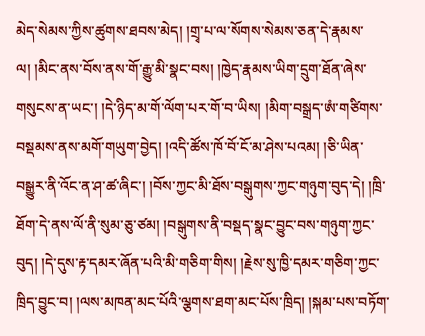མེད་སེམས་ཀྱིས་ཚུགས་ཐབས་མེད། །གྲྭ་པ་ལ་སོགས་སེམས་ཅན་དེ་རྣམས་ལ། །མིང་ནས་བོས་ནས་གོ་རྒྱུ་མི་སྣང་བས། །ཁྱེད་རྣམས་ཡིག་དྲུག་ཐོན་ཞེས་གསུངས་ན་ཡང་། །དེ་ཉིད་མ་གོ་ལོག་པར་གོ་བ་ཡིས། །མིག་བསྒྲད་ཨཾ་གཙིགས་བསྡམས་ནས་མགོ་གཡུག་བྱེད། །འདི་ཚོས་ཁོ་བོ་ངོ་མ་ཤེས་པའམ། །ཅི་ཡིན་བསྒྱུར་ནི་འོང་ན་ཤ་ཚ་ཞིང་། །བོས་ཀྱང་མི་ཐོས་བསྒུགས་ཀྱང་གཉུག་བུད་དེ། །ཁྲི་ཐོག་དེ་ནས་ལོ་ནི་སུམ་ཅུ་ཙམ། །བསྒུགས་ནི་བསྡད་སྣང་བྱུང་བས་གཉུག་ཀྱང་བུད། །དེ་དུས་རྟ་དམར་ཞོན་པའི་མི་གཅིག་གིས། །རྗེས་སུ་ཁྱི་དམར་གཅིག་ཀྱང་ཁྲིད་བྱུང་བ། །ལས་མཁན་མང་པོའི་ལྕགས་ཐག་མང་པོས་ཁྲིད། །སྐམ་པས་བཏོག་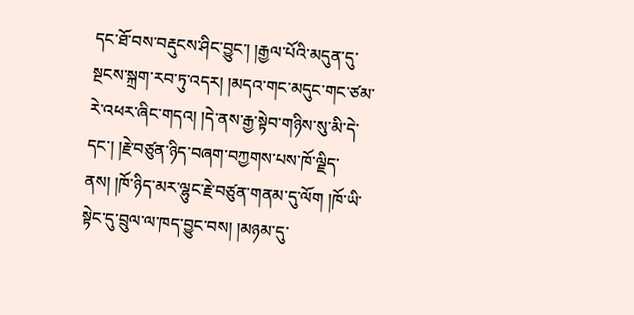དང་ཐོ་བས་བརྡུངས་ཤིང་བྱུང་། །རྒྱལ་པོའི་མདུན་དུ་སྔངས་སྐྲག་རབ་ཏུ་འདར། །མདའ་གང་མདུང་གང་ཙམ་རེ་འཕར་ཞིང་གདའ། །དེ་ནས་རྒྱ་སྟེབ་གཉིས་སུ་མི་དེ་དང་། །རྗེ་བཙུན་ཉིད་བཞག་བཀྱགས་པས་ཁོ་ལྗིད་ནས། །ཁོ་ཉིད་མར་ལྷུང་རྗེ་བཙུན་གནམ་དུ་ལོག །ཁོ་ཡི་སྟེང་དུ་བྲུལ་ལ་ཁད་བྱུང་བས། །མཉམ་དུ་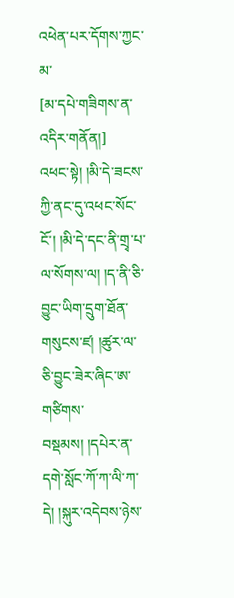འཕེན་པར་དོགས་ཀྱང་མ་
[མ་དཔེ་གཟིགས་ན་འདིར་གནོན།]
འཕང་སྟེ། །མི་དེ་ཟངས་ཀྱི་ནང་དུ་འཕང་སོང་ངོ་། །མི་དེ་དང་ནི་གྲྭ་པ་ལ་སོགས་ལ། །ད་ནི་ཅི་བྱུང་ཡིག་དྲུག་ཐོན་གསུངས་ཛ། །ཚུར་ལ་ཅི་བྱུང་ཟེར་ཞིང་ཨ་གཙིགས་བསྡམས། །དཔེར་ན་དགེ་སློང་ཀོ་ཀ་ལི་ཀ་དེ། །སྐུར་འདེབས་ཉེས་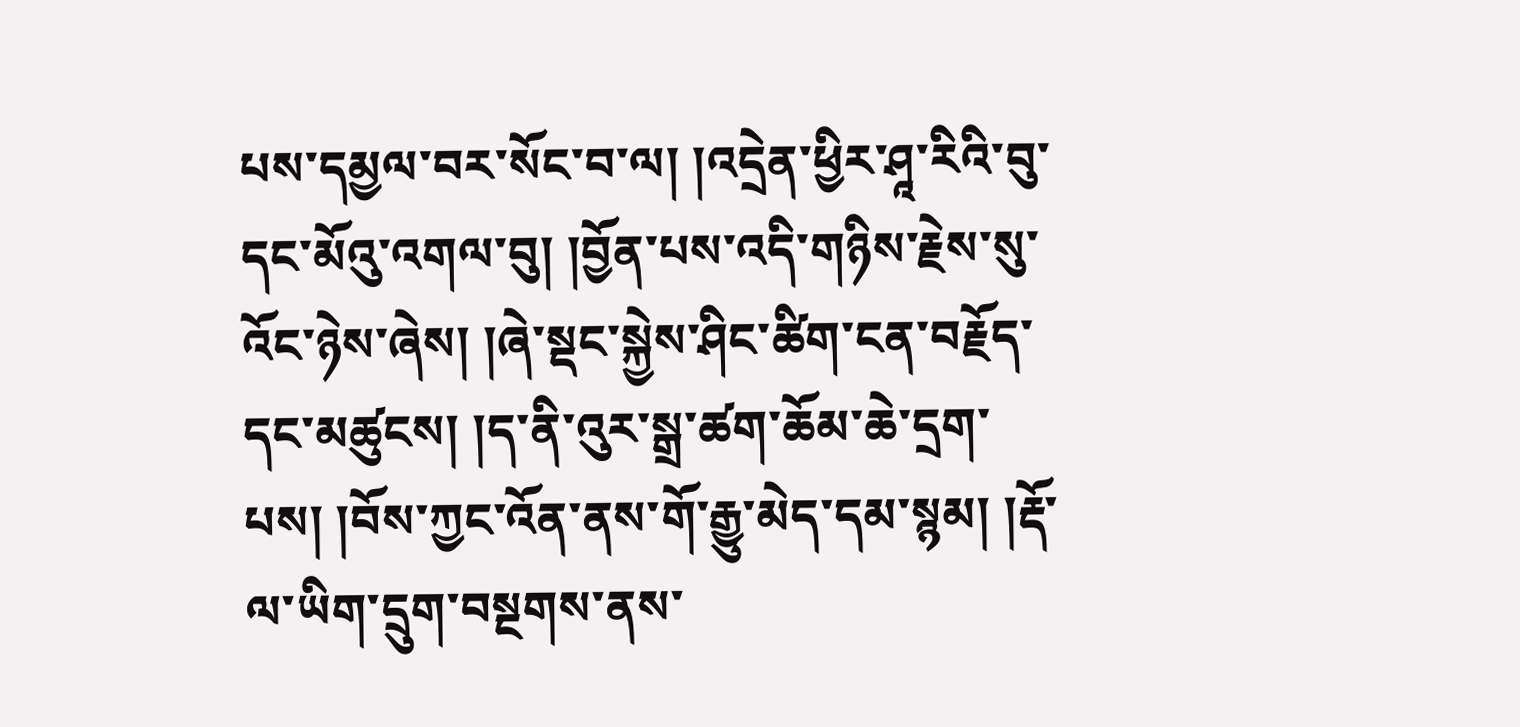པས་དམྱལ་བར་སོང་བ་ལ། །འདྲེན་ཕྱིར་ཤཱ་རིའི་བུ་དང་མོའུ་འགལ་བུ། །བྱོན་པས་འདི་གཉིས་རྗེས་སུ་འོང་ཉེས་ཞེས། །ཞེ་སྡང་སྐྱེས་ཤིང་ཚིག་ངན་བརྗོད་དང་མཚུངས། །ད་ནི་འུར་སྒྲ་ཚག་ཆོམ་ཆེ་དྲག་པས། །བོས་ཀྱང་འོན་ནས་གོ་རྒྱུ་མེད་དམ་སྙམ། །རྡོ་ལ་ཡིག་དྲུག་བསྔགས་ནས་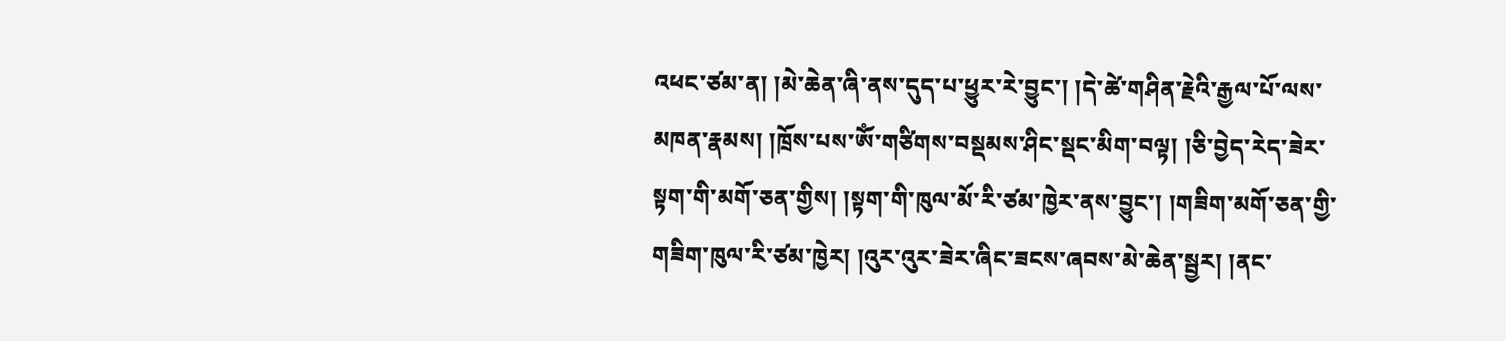འཕང་ཙམ་ན། །མེ་ཆེན་ཞི་ནས་དུད་པ་ཕྱུར་རེ་བྱུང་། །དེ་ཚེ་གཤིན་རྗེའི་རྒྱལ་པོ་ལས་མཁན་རྣམས། །ཁྲོས་པས་ཨོཾ་གཙིགས་བསྡམས་ཤིང་སྡང་མིག་བལྟ། །ཅི་བྱེད་རེད་ཟེར་སྟག་གི་མགོ་ཅན་གྱིས། །སྟག་གི་ཁུལ་མོ་རི་ཙམ་ཁྱེར་ནས་བྱུང་། །གཟིག་མགོ་ཅན་གྱི་གཟིག་ཁུལ་རི་ཙམ་ཁྱེར། །འུར་འུར་ཟེར་ཞིང་ཟངས་ཞབས་མེ་ཆེན་སྦྱར། །ནང་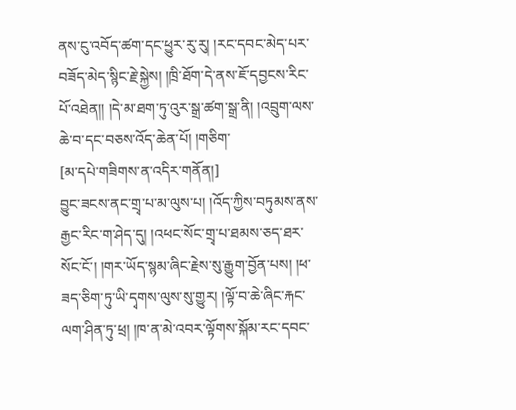ནས་ངུ་འབོད་ཚག་དང་ཕྱུར་རུ་རུ། །རང་དབང་མེད་པར་བཟོད་མེད་སྙིང་རྗེ་སྐྱེས། །ཁྲི་ཐོག་དེ་ནས་ཇོ་དབྱངས་རིང་པོ་འཐེན།། །དེ་མ་ཐག་ཏུ་འུར་སྒྲ་ཚག་སྒྲ་ནི། །འབྲུག་ལས་ཆེ་བ་དང་བཅས་འོད་ཆེན་པོ། །གཅིག་
[མ་དཔེ་གཟིགས་ན་འདིར་གནོན།]
བྱུང་ཟངས་ནང་གྲྭ་པ་མ་ལུས་པ། །འོད་ཀྱིས་བཏུམས་ནས་རྒྱང་རིང་ག་ཤེད་དུ། །འཕང་སོང་གྲྭ་པ་ཐམས་ཅད་ཐར་སོང་ངོ་། །གར་ཡོད་སྙམ་ཞིང་རྗེས་སུ་རྒྱུག་བྱོན་པས། །ཕ་ཟད་ཅིག་ཏུ་ཡི་དྭགས་ལུས་སུ་གྱུར། །ལྟོ་བ་ཆེ་ཞིང་རྐང་ལག་ཤིན་ཏུ་ཕྲ། །ཁ་ན་མེ་འབར་ལྟོགས་སྐོམ་རང་དབང་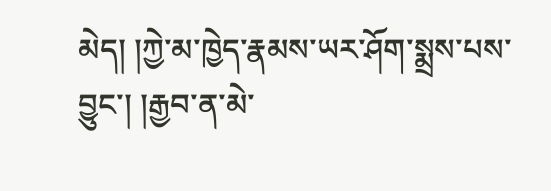མེད། །ཀྱེ་མ་ཁྱེད་རྣམས་ཡར་ཤོག་སྨྲས་པས་བྱུང་། །རྒྱབ་ན་མེ་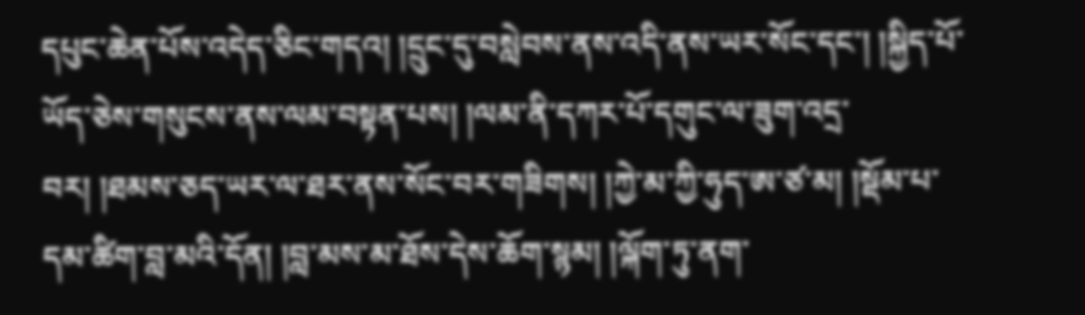དཔུང་ཆེན་པོས་འདེད་ཅིང་གདའ། །དྲུང་དུ་བསླེབས་ནས་འདི་ནས་ཡར་སོང་དང་། །སྐྱིད་པོ་ཡོད་ཅེས་གསུངས་ནས་ལམ་བསྟན་པས། །ལམ་ནི་དཀར་པོ་དགུང་ལ་ཟུག་འདྲ་བར། །ཐམས་ཅད་ཡར་ལ་ཐར་ནས་སོང་བར་གཟིགས། །ཀྱེ་མ་ཀྱི་ཧུད་ཨ་ཙ་མ། །སྡོམ་པ་དམ་ཚིག་བླ་མའི་དོན། །བླ་མས་མ་ཐོས་དེས་ཆོག་སྙམ། །ལྐོག་ཏུ་ནག་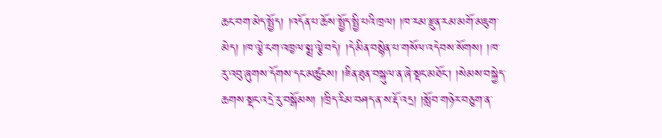ཆང་བག་མེད་སྤྱོད། །འདོན་པ་ཆོས་སྤྱོད་སྤྱི་པའི་ཁྲལ། །ཁ་རམ་རྫུན་རམ་མགོ་མཇུག་མེད། །ཁ་ལྕེ་ངག་འཁྱལ་སྨྲ་ལྕེ་བདེ། །དེ་མིན་བསྙེན་པ་གསོལ་འདེབས་སོགས། །ཁ་རུ་འབུ་ཞུགས་དོགས་དང་མཚུངས། །ཟིན་ཐུན་བསྐུལ་ན་ཞེ་སྡང་མཐོང་། །སེམས་བསྐྱེད་ཆགས་སྡང་འདྲེ་རུ་བསྒོམས། །ཁྲིད་རིམ་བཤད་ན་ས་རྡོ་འདྲ། །སློབ་གཉེར་བཅུག་ན་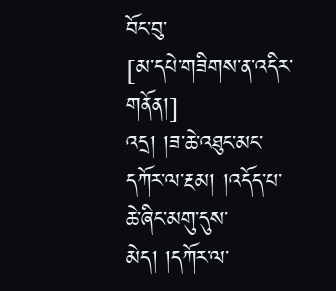བོང་བུ་
[མ་དཔེ་གཟིགས་ན་འདིར་གནོན།]
འདྲ། །ཟ་ཆེ་འཐུང་མང་དཀོར་ལ་རྔམ། །འདོད་པ་ཆེ་ཞིང་མགུ་དུས་མེད། །དཀོར་ལ་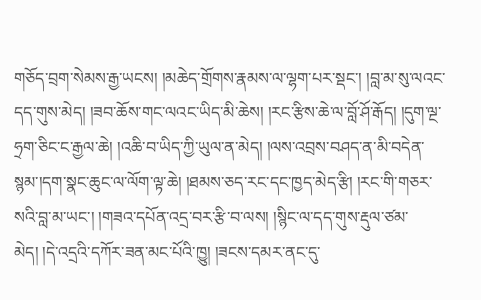གཅོད་བྲག་སེམས་རྒྱ་ཡངས། །མཆེད་གྲོགས་རྣམས་ལ་ལྷག་པར་སྡང་། །བླ་མ་སུ་ལའང་དད་གུས་མེད། །ཟབ་ཆོས་གང་ལའང་ཡིད་མི་ཆེས། །རང་རྩིས་ཆེ་ལ་བློ་ཤོ་རྒོད། །དུག་ལྔ་ཧྲག་ཅིང་ང་རྒྱལ་ཆེ། །འཆི་བ་ཡིད་ཀྱི་ཡུལ་ན་མེད། །ལས་འབྲས་བཤད་ན་མི་བདེན་སྙམ་།དག་སྣང་ཆུང་ལ་ལོག་ལྟ་ཆེ། །ཐམས་ཅད་རང་དང་ཁྱད་མེད་རྩི། །རང་གི་གཅར་སའི་བླ་མ་ཡང་། །གཟའ་དཔོན་འདྲ་བར་རྩི་བ་ལས། །སྙིང་ལ་དད་གུས་རྡུལ་ཙམ་མེད། །དེ་འདྲའི་དཀོར་ཟན་མང་པོའི་ཁྱུ། །ཟངས་དམར་ནང་དུ་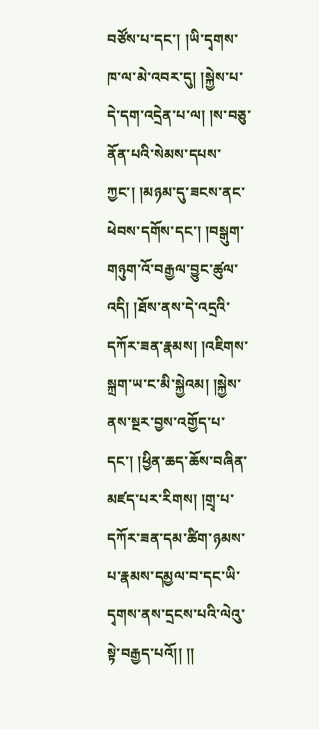བཙོས་པ་དང་། །ཡི་དྭགས་ཁ་ལ་མེ་འབར་དུ། །སྐྱེས་པ་དེ་དག་འདྲེན་པ་ལ། །ས་བཅུ་ནོན་པའི་སེམས་དཔས་ཀྱང་། །མཉམ་དུ་ཟངས་ནང་ཕེབས་དགོས་དང་། །བསྒུག་གཉུག་འོ་བརྒྱལ་བྱུང་ཚུལ་འདི། །ཐོས་ནས་དེ་འདྲའི་དཀོར་ཟན་རྣམས། །འཇིགས་སྐྲག་ཡ་ང་མི་སྐྱེའམ། །སྐྱེས་ནས་སྔར་བྱས་འགྱོད་པ་དང་། །ཕྱིན་ཆད་ཆོས་བཞིན་མཛད་པར་རིགས། །གྲྭ་པ་དཀོར་ཟན་དམ་ཚིག་ཉམས་པ་རྣམས་དམྱལ་བ་དང་ཡི་དྭགས་ནས་དྲངས་པའི་ལེའུ་སྟེ་བརྒྱད་པའོ།། །།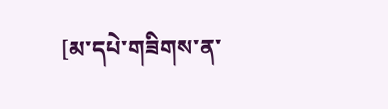[མ་དཔེ་གཟིགས་ན་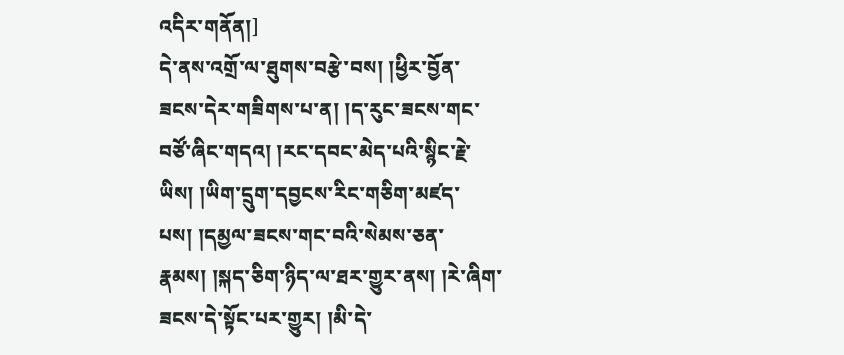འདིར་གནོན།]
དེ་ནས་འགྲོ་ལ་ཐུགས་བརྩེ་བས། །ཕྱིར་བྱོན་ཟངས་དེར་གཟིགས་པ་ན། །ད་རུང་ཟངས་གང་བཙོ་ཞིང་གདའ། །རང་དབང་མེད་པའི་སྙིང་རྗེ་ཡིས། །ཡིག་དྲུག་དབྱངས་རིང་གཅིག་མཛད་པས། །དམྱལ་ཟངས་གང་བའི་སེམས་ཅན་རྣམས། །སྐད་ཅིག་ཉིད་ལ་ཐར་གྱུར་ནས། །རེ་ཞིག་ཟངས་དེ་སྟོང་པར་གྱུར། །མི་དེ་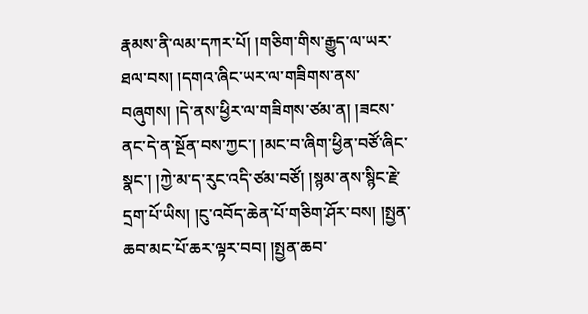རྣམས་ནི་ལམ་དཀར་པོ། །གཅིག་གིས་རྒྱུད་ལ་ཡར་ཐལ་བས། །དགའ་ཞིང་ཡར་ལ་གཟིགས་ནས་བཞུགས། །དེ་ནས་ཕྱིར་ལ་གཟིགས་ཙམ་ན། །ཟངས་ནང་དེ་ན་སྔོན་བས་ཀྱང་། །མང་བ་ཞིག་ཕྱིན་བཙོ་ཞིང་སྣང་། །ཀྱེ་མ་ད་རུང་འདི་ཙམ་བཙོ། །སྙམ་ནས་སྙིང་རྗེ་དྲག་པོ་ཡིས། །ངུ་འབོད་ཆེན་པོ་གཅིག་ཤོར་བས། །སྤྱན་ཆབ་མང་པོ་ཆར་ལྟར་བབ། །སྤྱན་ཆབ་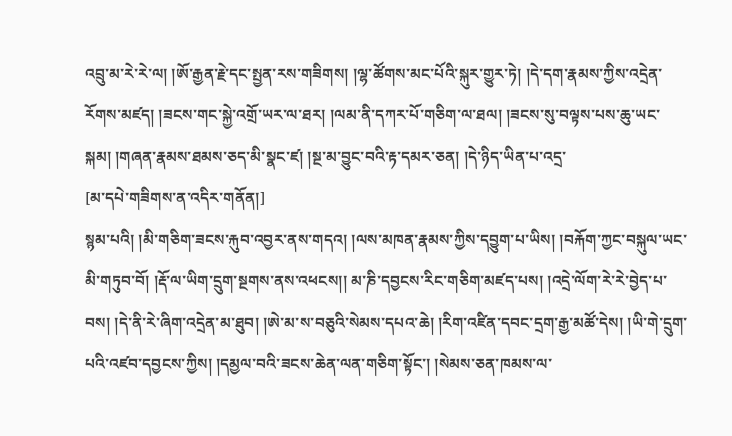འབྲུ་མ་རེ་རེ་ལ། །ཨོ་རྒྱན་རྗེ་དང་སྤྱན་རས་གཟིགས། །ལྷ་ཚོགས་མང་པོའི་སྐུར་གྱུར་ཏེ། །དེ་དག་རྣམས་ཀྱིས་འདྲེན་རོགས་མཛད། །ཟངས་གང་སྐྱེ་འགྲོ་ཡར་ལ་ཐར། །ལམ་ནི་དཀར་པོ་གཅིག་ལ་ཐལ། །ཟངས་སུ་བལྟས་པས་ཆུ་ཡང་སྐམ། །གཞན་རྣམས་ཐམས་ཅད་མི་སྣང་ཛ། །སྔ་མ་བྱུང་བའི་རྟ་དམར་ཅན། །དེ་ཉིད་ཡིན་པ་འདྲ་
[མ་དཔེ་གཟིགས་ན་འདིར་གནོན།]
སྙམ་པའི། །མི་གཅིག་ཟངས་རྐུབ་འབྱར་ནས་གདའ། །ལས་མཁན་རྣམས་ཀྱིས་དབྱུག་པ་ཡིས། །བརྐོག་ཀྱང་བསྐུལ་ཡང་མི་གཏུབ་བོ། །རྡོ་ལ་ཡིག་དྲུག་སྔགས་ནས་འཕངས།། མ་ཎི་དབྱངས་རིང་གཅིག་མཛད་པས། །འདྲེ་ལོག་རེ་རེ་བྱེད་པ་བས། །དེ་ནི་རེ་ཞིག་འདྲེན་མ་ཐུབ། །ཨེ་མ་ས་བཅུའི་སེམས་དཔའ་ཆེ། །རིག་འཛིན་དབང་དྲག་རྒྱ་མཚོ་དེས། །ཡི་གེ་དྲུག་པའི་འཛབ་དབྱངས་ཀྱིས། །དམྱལ་བའི་ཟངས་ཆེན་ལན་གཅིག་སྟོང་། །སེམས་ཅན་ཁམས་ལ་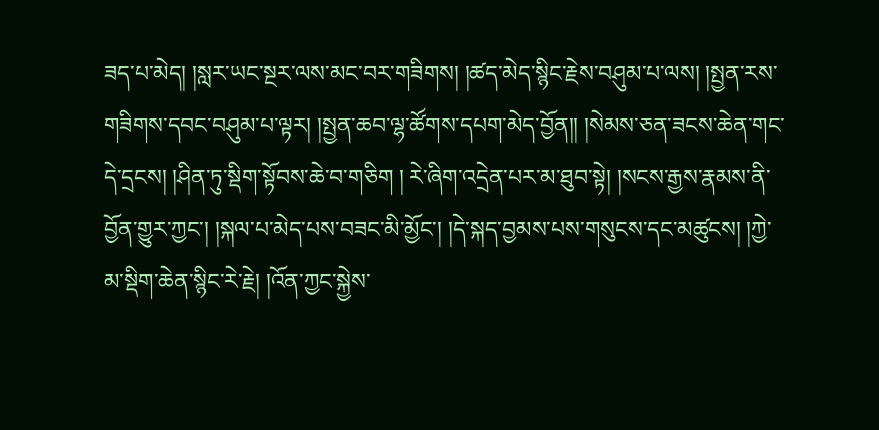ཟད་པ་མེད། །སླར་ཡང་སྔར་ལས་མང་བར་གཟིགས། །ཚད་མེད་སྙིང་རྗེས་བཤུམ་པ་ལས། །སྤྱན་རས་གཟིགས་དབང་བཤུམ་པ་ལྟར། །སྤྱན་ཆབ་ལྷ་ཚོགས་དཔག་མེད་བྱོན།། །སེམས་ཅན་ཟངས་ཆེན་གང་དེ་དྲངས། །ཤིན་ཏུ་སྡིག་སྟོབས་ཆེ་བ་གཅིག ། རེ་ཞིག་འདྲེན་པར་མ་ཐུབ་སྟེ། །སངས་རྒྱས་རྣམས་ནི་བྱོན་གྱུར་ཀྱང་། །སྐལ་པ་མེད་པས་བཟང་མི་མྱོང་། །དེ་སྐད་བྱམས་པས་གསུངས་དང་མཚུངས། །ཀྱེ་མ་སྡིག་ཆེན་སྙིང་རེ་རྗེ། །འོན་ཀྱང་སྐྱེས་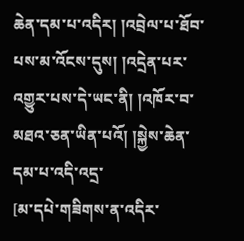ཆེན་དམ་པ་འདིར། །འབྲེལ་པ་ཐོབ་པས་མ་འོངས་དུས། །འདྲེན་པར་འགྱུར་པས་དེ་ཡང་ནི། །འཁོར་བ་མཐའ་ཅན་ཡིན་པའོ། །སྐྱེས་ཆེན་དམ་པ་འདི་འདྲ་
[མ་དཔེ་གཟིགས་ན་འདིར་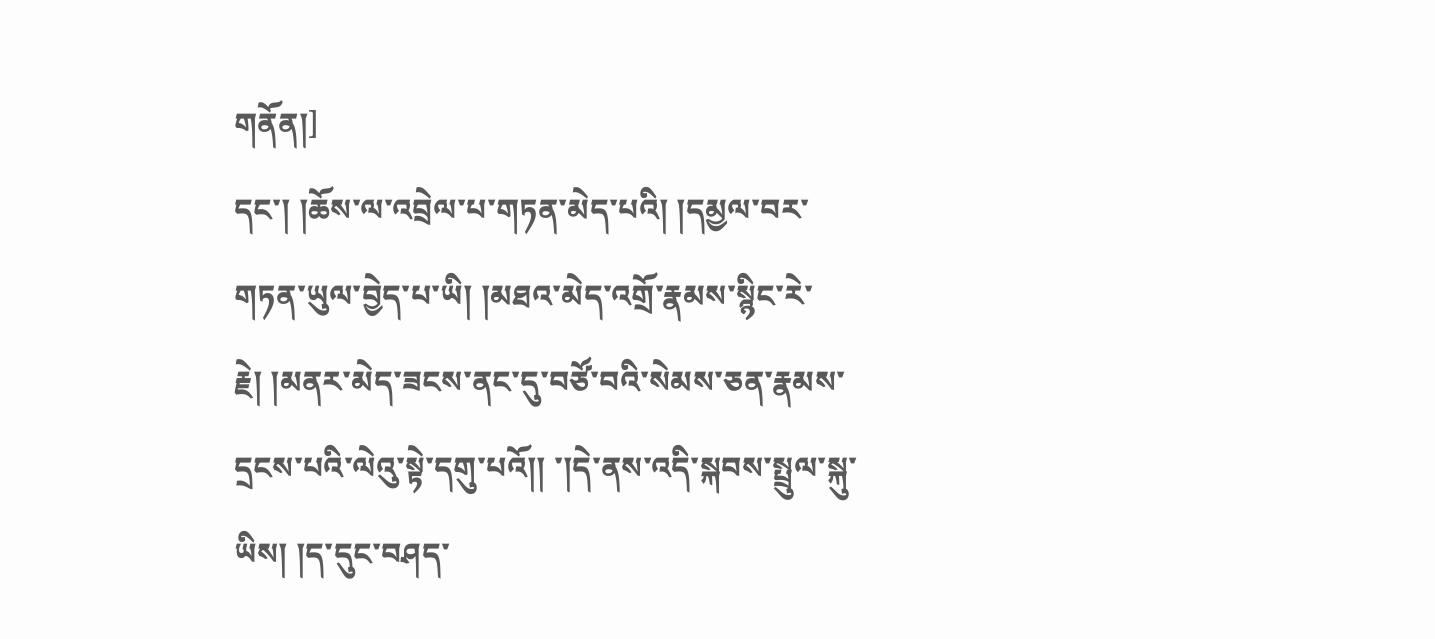གནོན།]
དང་། །ཆོས་ལ་འབྲེལ་པ་གཏན་མེད་པའི། །དམྱལ་བར་གཏན་ཡུལ་བྱེད་པ་ཡི། །མཐའ་མེད་འགྲོ་རྣམས་སྙིང་རེ་རྗེ། །མནར་མེད་ཟངས་ནང་དུ་བཙོ་བའི་སེམས་ཅན་རྣམས་དྲངས་པའི་ལེའུ་སྟེ་དགུ་པའོ།། ་།དེ་ནས་འདི་སྐབས་སྤྲུལ་སྐུ་ཡིས། །ད་དུང་བཤད་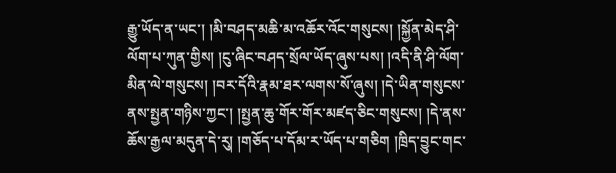རྒྱུ་ཡོད་ན་ཡང་། །མི་བཤད་མཆི་མ་འཆོར་འོང་གསུངས། །སྐྱོན་མེད་ཤི་ལོག་པ་ཀུན་གྱིས། །ངུ་ཞིང་བཤད་སྲོལ་ཡོད་ཞུས་པས། །འདི་ནི་ཤི་ལོག་མིན་ལེ་གསུངས། །བར་དོའི་རྣམ་ཐར་ལགས་སོ་ཞུས། །དེ་ཡིན་གསུངས་ནས་སྤྱན་གཉིས་ཀྱང་། །སྤྱན་ཆུ་གོར་གོར་མཛད་ཅིང་གསུངས། །དེ་ནས་ཆོས་རྒྱལ་མདུན་དེ་རུ། །གཅོད་པ་དོམ་ར་ཡོད་པ་གཅིག །ཁྲིད་བྱུང་གང་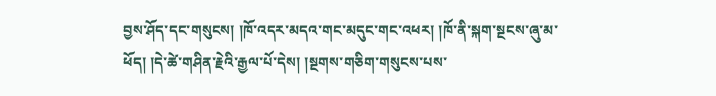བྱས་ཤོད་དང་གསུངས། །ཁོ་འདར་མདའ་གང་མདུང་གང་འཕར། །ཁོ་ནི་སྐག་སྔངས་ཞུ་མ་ཕོད། །དེ་ཚེ་གཤིན་རྗེའི་རྒྱལ་པོ་དེས། །སྔགས་གཅིག་གསུངས་པས་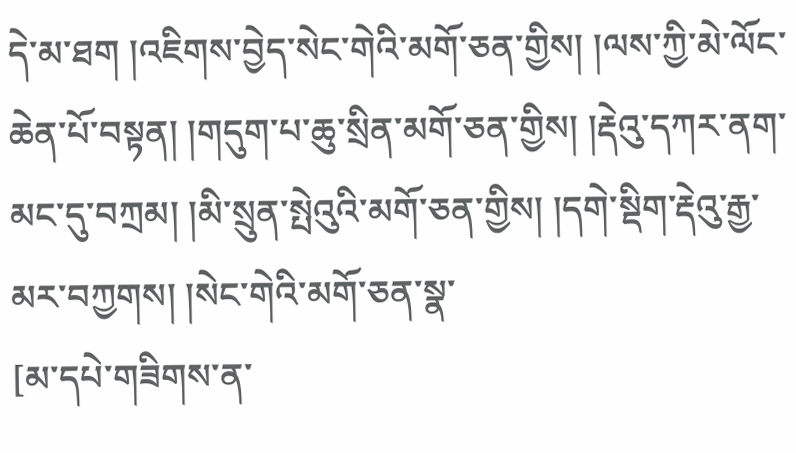དེ་མ་ཐག །འཇིགས་བྱེད་སེང་གེའི་མགོ་ཅན་གྱིས། །ལས་ཀྱི་མེ་ལོང་ཆེན་པོ་བསྟན། །གདུག་པ་ཆུ་སྲིན་མགོ་ཅན་གྱིས། །རྡེའུ་དཀར་ནག་མང་དུ་བཀྲམ། །མི་སྲུན་སྤེའུའི་མགོ་ཅན་གྱིས། །དགེ་སྡིག་རྡེའུ་རྒྱ་མར་བཀྱགས། །སེང་གེའི་མགོ་ཅན་སྣ་
[མ་དཔེ་གཟིགས་ན་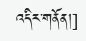འདིར་གནོན།]